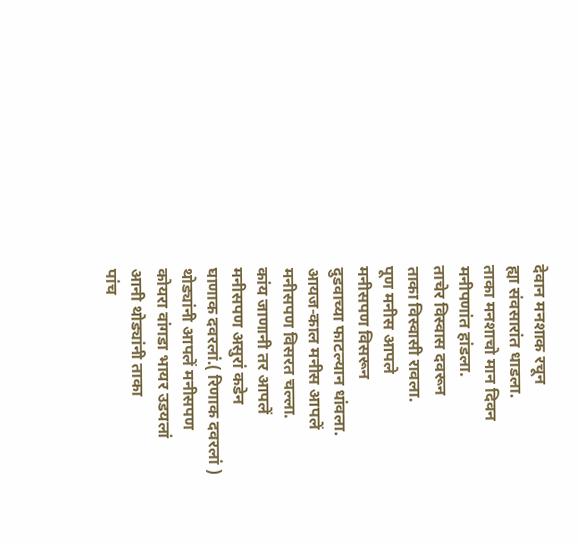देवान मनशाक रचून
ह्या संवसारांत धाडला.
ताका मनशाचो मान दिवन
मनीपणांत हांडला.
ताचेर विस्वास दवरून
ताका विस्वासी रावला.
पूण मनीस आपले
मनीसपण विसरून
दुडवाच्या फाटल्यान धांवला.
आयज-काल मनीस आपलें
मनीसपण विसरत चल्ला.
कांय जाणानी तर आपलें
मनीसपण असुरां कडेन
घाणाक दवरलां.( रिणाक दवरलां )
थोड्यांनी आपलें मनीसपण
कोयरा वांगडा भायर उडयलां
आनी थोड्यांनी ताका
पांच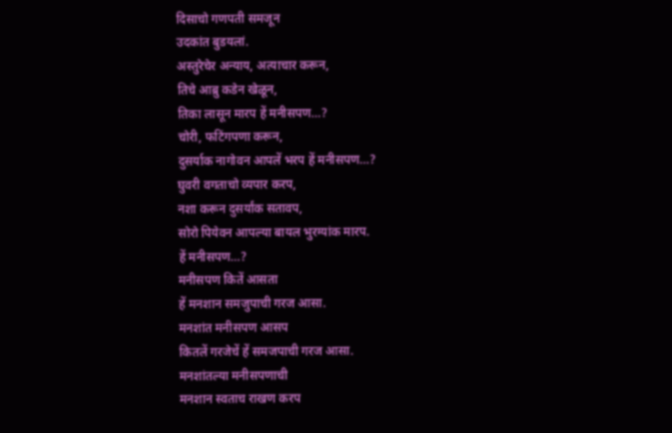दिसाचो गणपती समजून
उदकांत बुडयलां.
अस्तुरेचेर अन्याय, अत्याचार करून,
तिचे आब्रु कडेन खेळून,
तिका लासून मारप हें मनीसपण…?
चोरी, फटिंगपणा करून,
दुसर्याक नागोवन आपलें भरप हें मनीसपण…?
घुवरी वगताचो व्यपार करप,
नशा करून दुसर्यांक सतावप,
सोरो पियेवन आपल्या बायल भुरग्यांक मारप.
हें मनीसपण…?
मनीसपण कितें आसता
हें मनशान समजुपाची गरज आसा.
मनशांत मनीसपण आसप
कितलें गरजेचें हें समजपाची गरज आसा.
मनशांतल्या मनीसपणाची
मनशान स्वताच राखण करप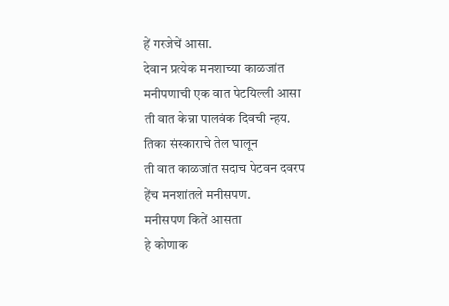हें गरजेचें आसा.
देवान प्रत्येक मनशाच्या काळजांत
मनीपणाची एक वात पेटयिल्ली आसा
ती वात केन्ना पालवंक दिवची न्हय.
तिका संस्काराचे तेल घालून
ती वात काळजांत सदाच पेटवन दवरप
हेंच मनशांतले मनीसपण.
मनीसपण कितें आसता
हे कोणाक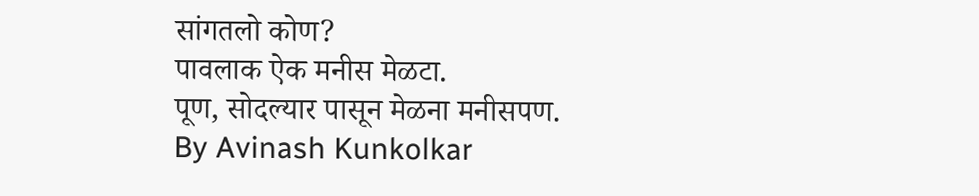सांगतलो कोण?
पावलाक ऐक मनीस मेळटा.
पूण, सोदल्यार पासून मेळना मनीसपण.
By Avinash Kunkolkar